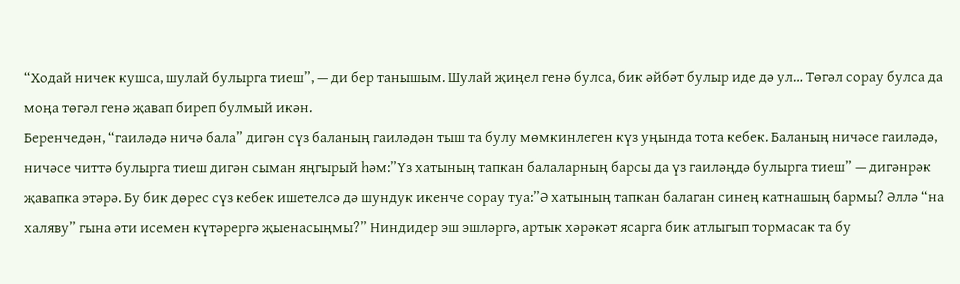“Ходай ничек кушса, шулай булырга тиеш”, — ди бер танышым. Шулай җиңел генә булса, бик әйбәт булыр иде дә ул… Төгәл сорау булса да моңа төгәл генә җавап биреп булмый икән.
Беренчедән, “гаиләдә ничә бала” дигән сүз баланың гаиләдән тыш та булу мөмкинлеген күз уңында тота кебек. Баланың ничәсе гаиләдә, ничәсе читтә булырга тиеш дигән сыман яңгырый һәм:”Үз хатының тапкан балаларның барсы да үз гаиләңдә булырга тиеш” — дигәнрәк җавапка этәрә. Бу бик дөрес сүз кебек ишетелсә дә шундук икенче сорау туа:”Ә хатының тапкан балаган синең катнашың бармы? Әллә “на халяву” гына әти исемен күтәрергә җыенасыңмы?” Ниндидер эш эшләргә, артык хәрәкәт ясарга бик атлыгып тормасак та бу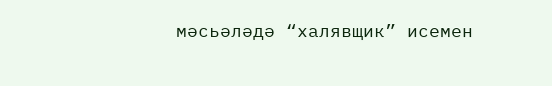мәсьәләдә “халявщик” исемен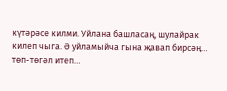күтәрәсе килми. Уйлана башласаң, шулайрак килеп чыга. Ә уйламыйча гына җавап бирсәң… төп-төгәл итеп…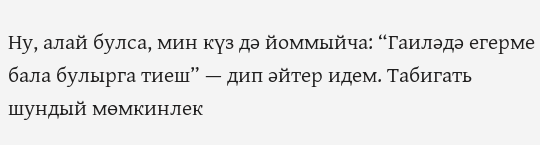Ну, алай булса, мин күз дә йоммыйча: “Гаиләдә егерме бала булырга тиеш” — дип әйтер идем. Табигать шундый мөмкинлек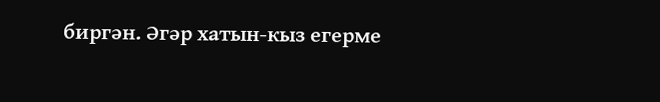биргән. Әгәр хатын-кыз егерме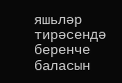яшьләр тирәсендә беренче баласын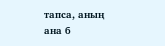тапса, аның ана б